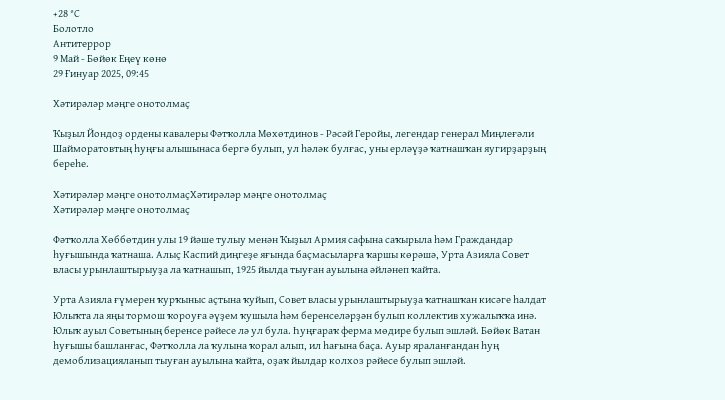+28 °С
Болотло
Антитеррор
9 Май - Бөйөк Еңеү көнө
29 Ғинуар 2025, 09:45

Хәтирәләр мәңге онотолмаҫ

Ҡыҙыл Йондоҙ ордены кавалеры Фәтҡолла Мөхөтдинов - Рәсәй Геройы, легендар генерал Миңлеғәли Шайморатовтың һуңғы алышынаса бергә булып, ул һәләк булғас, уны ерләүҙә ҡатнашҡан яугирҙарҙың береһе.

Хәтирәләр мәңге онотолмаҫХәтирәләр мәңге онотолмаҫ
Хәтирәләр мәңге онотолмаҫ

Фәтҡолла Хөббөтдин улы 19 йәше тулыу менән Ҡыҙыл Армия сафына саҡырыла һәм Граждандар һуғышында ҡатнаша. Алыҫ Каспий диңгеҙе яғында баҫмасыларға ҡаршы көрәшә, Урта Азияла Совет власы урынлаштырыуҙа ла ҡатнашып, 1925 йылда тыуған ауылына әйләнеп ҡайта.

Урта Азияла ғүмерен ҡурҡыныс аҫтына ҡуйып, Совет власы урынлаштырыуҙа ҡатнашҡан кисәге һалдат Юлыҡта ла яңы тормош ҡороуға әүҙем ҡушыла һәм беренселәрҙән булып коллектив хужалыҡҡа инә. Юлыҡ ауыл Советының беренсе рәйесе лә ул була. Һуңғараҡ ферма мөдире булып эшләй. Бөйөк Ватан һуғышы башланғас, Фәтҡолла ла ҡулына ҡорал алып, ил һағына баҫа. Ауыр яраланғандан һуң демоблизацияланып тыуған ауылына ҡайта, оҙаҡ йылдар колхоз рәйесе булып эшләй.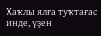Хаҡлы ялға туҡтағас инде, үҙен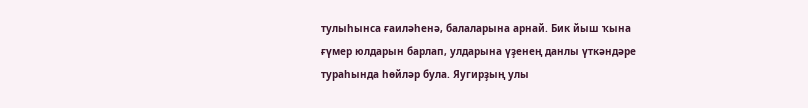тулыһынса ғаиләһенә, балаларына арнай. Бик йыш ҡына ғүмер юлдарын барлап, улдарына үҙенең данлы үткәндәре тураһында һөйләр була. Яугирҙың улы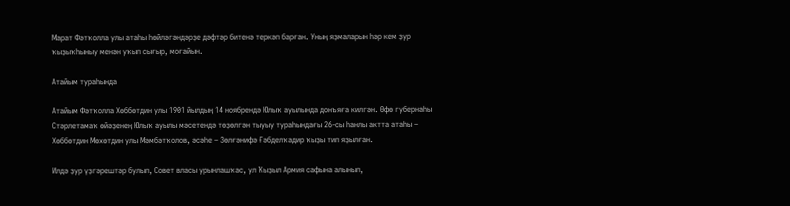Марат Фәтҡолла улы атаһы һөйләгәндәрҙе дәфтәр битенә теркәп барған. Уның яҙмаларын һәр кем ҙур ҡыҙыҡһыныу менән уҡып сығыр, моғайын.

Атайым тураһында

Атайым Фәтҡолла Хөббөтдин улы 1901 йылдың 14 ноябрендә Юлыҡ ауылында донъяға килгән. Өфө губернаһы Стәрлетамаҡ өйәҙенең Юлыҡ ауылы мәсетендә төҙөлгән тыуыу тураһындағы 26-сы һанлы актта атаһы – Хөббөтдин Мөхөтдин улы Мәмбәтҡолов, әсәһе – Зөлғәнифә Ғәбделҡадир ҡыҙы тип яҙылған.

Илдә ҙур үҙгәрештәр булып, Совет власы урынлашҡас, ул Ҡыҙыл Армия сафына алынып,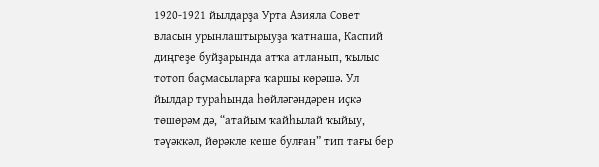1920-1921 йылдарҙа Урта Азияла Совет власын урынлаштырыуҙа ҡатнаша, Каспий диңгеҙе буйҙарында атҡа атланып, ҡылыс тотоп баҫмасыларға ҡаршы көрәшә. Ул йылдар тураһында һөйләгәндәрен иҫкә төшөрәм дә, “атайым ҡайһылай ҡыйыу, тәүәккәл, йөрәкле кеше булған” тип тағы бер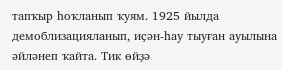тапҡыр һоҡланып ҡуям. 1925 йылда демоблизацияланып, иҫән-һау тыуған ауылына әйләнеп ҡайта. Тик өйҙә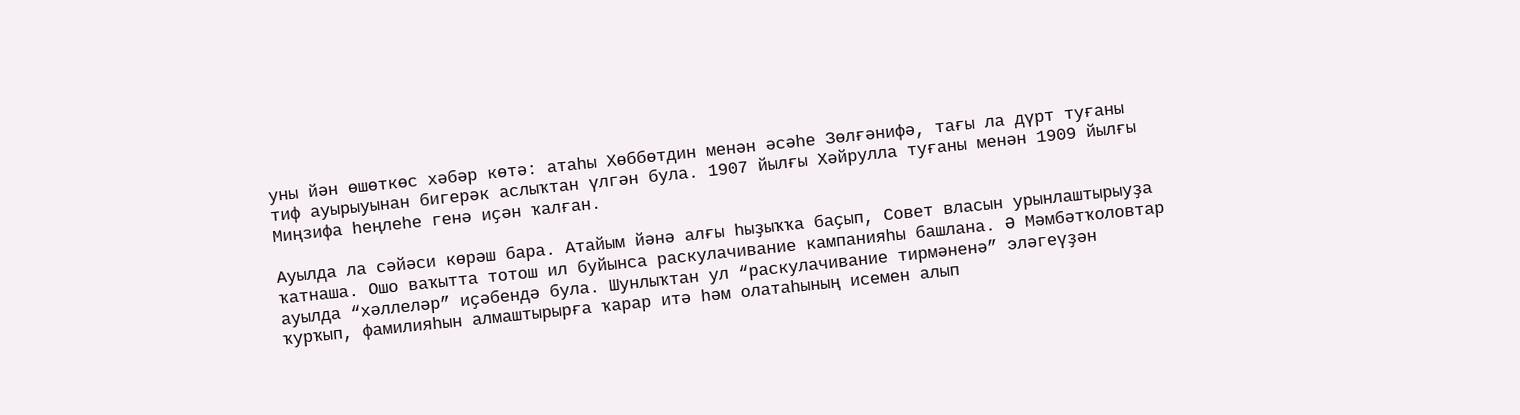уны йән өшөткөс хәбәр көтә: атаһы Хөббөтдин менән әсәһе Зөлғәнифә, тағы ла дүрт туғаны тиф ауырыуынан бигерәк аслыҡтан үлгән була. 1907 йылғы Хәйрулла туғаны менән 1909 йылғы Миңзифа һеңлеһе генә иҫән ҡалған.

Ауылда ла сәйәси көрәш бара. Атайым йәнә алғы һыҙыҡҡа баҫып, Совет власын урынлаштырыуҙа ҡатнаша. Ошо ваҡытта тотош ил буйынса раскулачивание кампанияһы башлана. Ә Мәмбәтҡоловтар ауылда “хәллеләр” иҫәбендә була. Шунлыҡтан ул “раскулачивание тирмәненә” эләгеүҙән ҡурҡып, фамилияһын алмаштырырға ҡарар итә һәм олатаһының исемен алып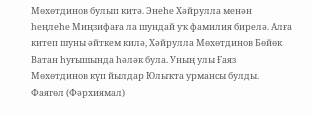Мөхөтдинов булып китә. Энеһе Хәйрулла менән һеңлеһе Миңзифаға ла шундай уҡ фамилия бирелә. Алға китеп шуны әйткем килә, Хәйрулла Мөхөтдинов Бөйөк Ватан һуғышында һәләк була. Уның улы Ғаяз Мөхөтдинов күп йылдар Юлыҡта урмансы булды. Фаягөл (Фәрхиямал)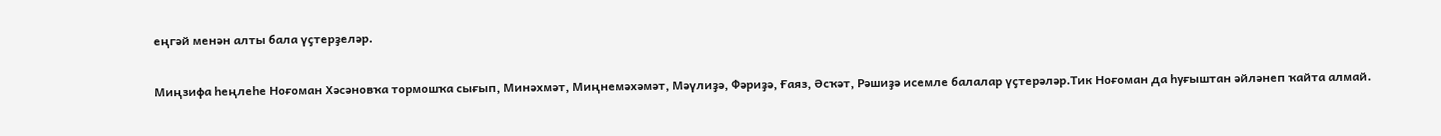еңгәй менән алты бала үҫтерҙеләр.

Миңзифа һеңлеһе Ноғоман Хәсәновҡа тормошҡа сығып, Минәхмәт, Миңнемәхәмәт, Мәүлиҙә, Фәриҙә, Ғаяз, Әсҡәт, Рәшиҙә исемле балалар үҫтерәләр.Тик Ноғоман да һуғыштан әйләнеп ҡайта алмай.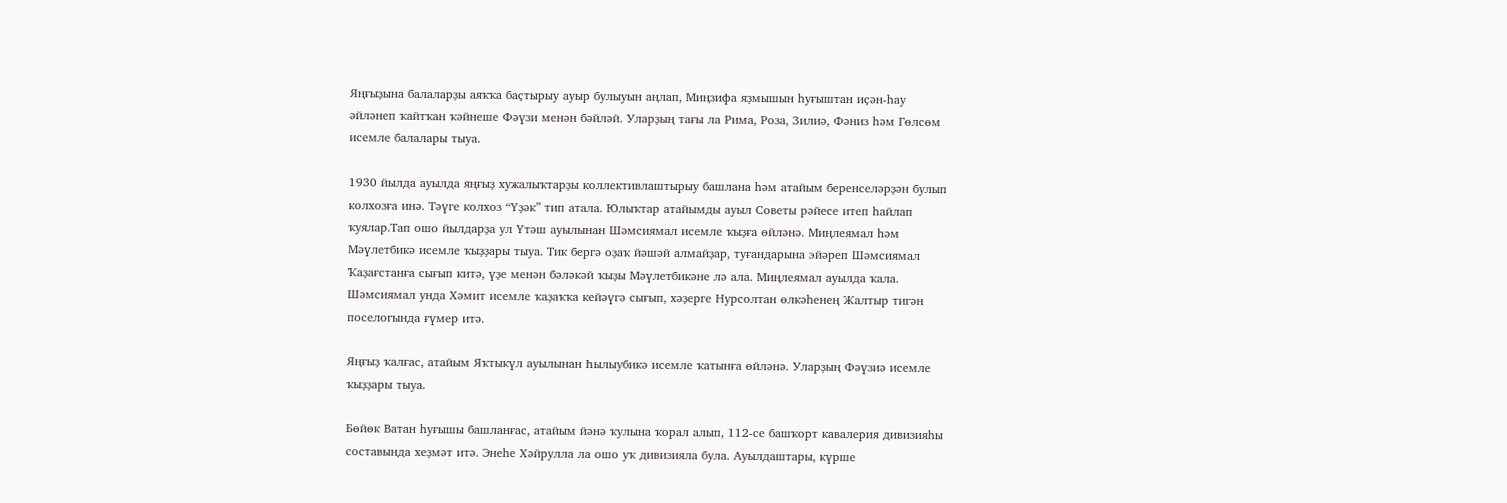Яңғыҙына балаларҙы аяҡҡа баҫтырыу ауыр булыуын аңлап, Миңзифа яҙмышын һуғыштан иҫән-һау әйләнеп ҡайтҡан ҡәйнеше Фәүзи менән бәйләй. Уларҙың тағы ла Рима, Роза, Зилиә, Фәниз һәм Гөлсөм исемле балалары тыуа.

1930 йылда ауылда яңғыҙ хужалыҡтарҙы коллективлаштырыу башлана һәм атайым беренселәрҙән булып колхозға инә. Тәүге колхоз “Үҙәк” тип атала. Юлыҡтар атайымды ауыл Советы рәйесе итеп һайлап ҡуялар.Тап ошо йылдарҙа ул Үтәш ауылынан Шәмсиямал исемле ҡыҙға өйләнә. Миңлеямал һәм Мәүлетбикә исемле ҡыҙҙары тыуа. Тик бергә оҙаҡ йәшәй алмайҙар, туғандарына эйәреп Шәмсиямал Ҡаҙағстанға сығып китә, үҙе менән бәләкәй ҡыҙы Мәүлетбикәне лә ала. Миңлеямал ауылда ҡала. Шәмсиямал унда Хәмит исемле ҡаҙаҡҡа кейәүгә сығып, хәҙерге Нурсолтан өлкәһенең Жалтыр тигән поселогында ғүмер итә.

Яңғыҙ ҡалғас, атайым Яҡтыкүл ауылынан Һылыубикә исемле ҡатынға өйләнә. Уларҙың Фәүзиә исемле ҡыҙҙары тыуа.

Бөйөк Ватан һуғышы башланғас, атайым йәнә ҡулына ҡорал алып, 112-се башҡорт кавалерия дивизияһы составында хеҙмәт итә. Энеһе Хәйрулла ла ошо уҡ дивизияла була. Ауылдаштары, күрше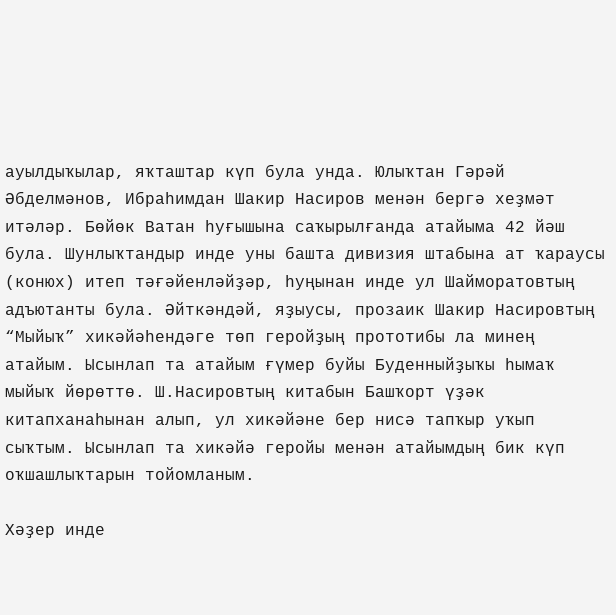ауылдыҡылар, яҡташтар күп була унда. Юлыҡтан Гәрәй Әбделмәнов, Ибраһимдан Шакир Насиров менән бергә хеҙмәт итәләр. Бөйөк Ватан һуғышына саҡырылғанда атайыма 42 йәш була. Шунлыҡтандыр инде уны башта дивизия штабына ат ҡараусы (конюх) итеп тәғәйенләйҙәр, һуңынан инде ул Шайморатовтың адъютанты була. Әйткәндәй, яҙыусы, прозаик Шакир Насировтың “Мыйыҡ” хикәйәһендәге төп геройҙың прототибы ла минең атайым. Ысынлап та атайым ғүмер буйы Буденныйҙыҡы һымаҡ мыйыҡ йөрөттө. Ш.Насировтың китабын Башҡорт үҙәк китапханаһынан алып, ул хикәйәне бер нисә тапҡыр уҡып сыҡтым. Ысынлап та хикәйә геройы менән атайымдың бик күп оҡшашлыҡтарын тойомланым.

Хәҙер инде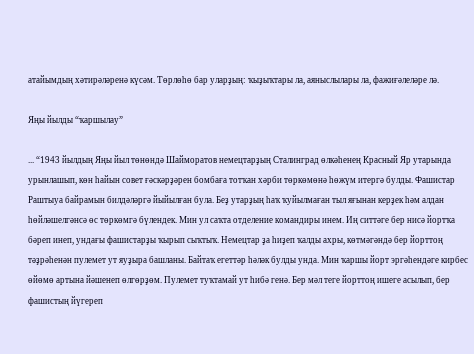атайымдың хәтирәләренә күсәм. Төрлөһө бар уларҙың: ҡыҙыҡтары ла, аяныслылары ла, фажиғәлеләре лә.

Яңы йылды “ҡаршылау”

... “1943 йылдың Яңы йыл төнөндә Шайморатов немецтарҙың Сталинград өлкәһенең Красный Яр утарында урынлашып, көн һайын совет ғәскәрҙәрен бомбаға тотҡан хәрби төркөмөнә һөжүм итергә булды. Фашистар Раштыуа байрамын билдәләргә йыйылған була. Беҙ утарҙың һаҡ ҡуйылмаған тыл яғынан керҙек һәм алдан һөйләшелгәнсә өс төркөмгә бүлендек. Мин ул саҡта отделение командиры инем. Иң ситтәге бер нисә йортҡа бәреп инеп, ундағы фашистарҙы ҡырып сыҡтыҡ. Немецтар ҙа һиҙеп ҡалды ахры, көтмәгәндә бер йорттоң тәҙрәһенән пулемет ут яуҙыра башланы. Байтаҡ егеттәр һәләк булды унда. Мин ҡаршы йорт эргәһендәге кирбес өйөмө артына йәшенеп өлгөрҙөм. Пулемет туҡтамай ут һибә генә. Бер мәл теге йорттоң ишеге асылып, бер фашистың йүгереп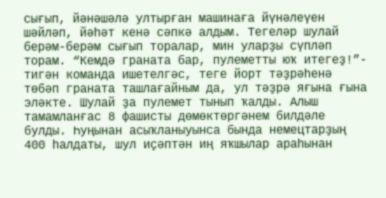сығып, йәнәшәлә ултырған машинаға йүнәлеүен шәйләп, йәһәт кенә сәпкә алдым. Тегеләр шулай берәм-берәм сығып торалар, мин уларҙы сүпләп торам. “Кемдә граната бар, пулеметты юҡ итегеҙ!”- тигән команда ишетелгәс, теге йорт тәҙрәһенә төбәп граната ташлағайным да, ул тәҙрә яғына ғына эләкте. Шулай ҙа пулемет тынып ҡалды. Алыш тамамланғас 8 фашисты дөмөктөргәнем билдәле булды. Һуңынан асыҡланыуынса бында немецтарҙың 400 һалдаты, шул иҫәптән иң яҡшылар араһынан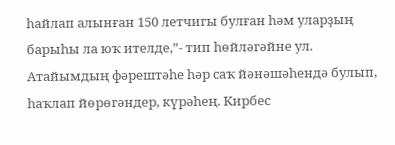һайлап алынған 150 летчигы булған һәм уларҙың барыһы ла юҡ ителде,”- тип һөйләгәйне ул. Атайымдың фәрештәһе һәр саҡ йәнәшәһендә булып, һаҡлап йөрөгәндер, күрәһең. Кирбес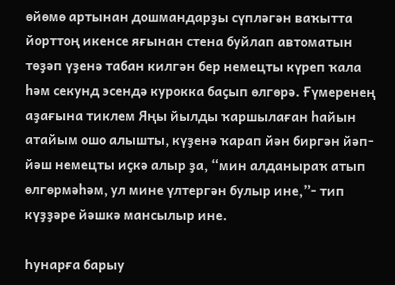өйөмө артынан дошмандарҙы сүпләгән ваҡытта йорттоң икенсе яғынан стена буйлап автоматын төҙәп үҙенә табан килгән бер немецты күреп ҡала һәм секунд эсендә курокка баҫып өлгөрә. Ғүмеренең аҙағына тиклем Яңы йылды ҡаршылаған һайын атайым ошо алышты, күҙенә ҡарап йән биргән йәп-йәш немецты иҫкә алыр ҙа, “мин алданыраҡ атып өлгөрмәһәм, ул мине үлтергән булыр ине,”- тип күҙҙәре йәшкә мансылыр ине.

Һунарға барыу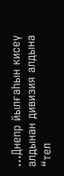...Днепр йылғаһын кисеү алдынан дивизия алдына “тел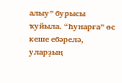алыу” бурысы ҡуйыла. “Һунарға” өс кеше ебәрелә, уларҙың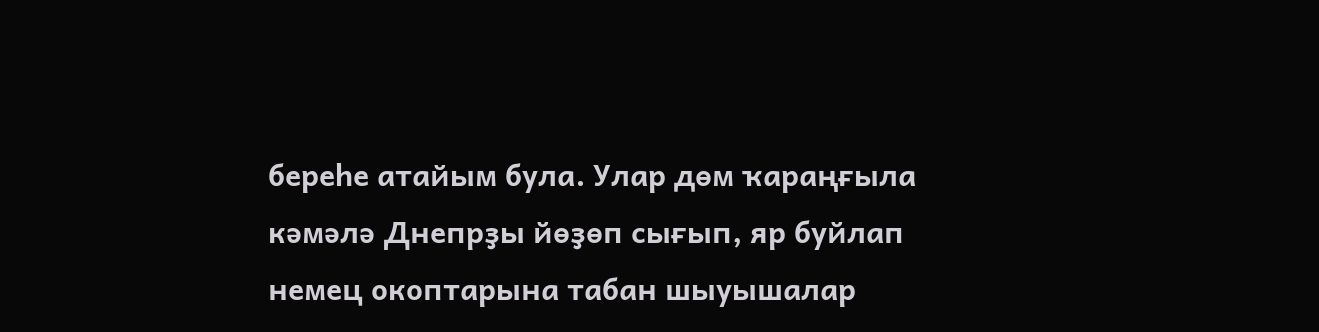береһе атайым була. Улар дөм ҡараңғыла кәмәлә Днепрҙы йөҙөп сығып, яр буйлап немец окоптарына табан шыуышалар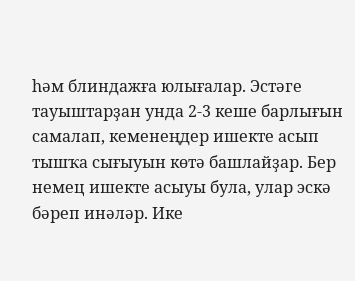һәм блиндажға юлығалар. Эстәге тауыштарҙан унда 2-3 кеше барлығын самалап, кеменеңдер ишекте асып тышҡа сығыуын көтә башлайҙар. Бер немец ишекте асыуы була, улар эскә бәреп инәләр. Ике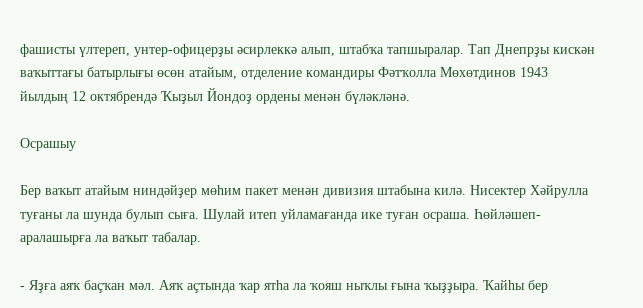фашисты үлтереп, унтер-офицерҙы әсирлеккә алып, штабҡа тапшыралар. Тап Днепрҙы кискән ваҡыттағы батырлығы өсөн атайым, отделение командиры Фәтҡолла Мөхөтдинов 1943 йылдың 12 октябрендә Ҡыҙыл Йондоҙ ордены менән бүләкләнә.

Осрашыу

Бер ваҡыт атайым ниндәйҙер мөһим пакет менән дивизия штабына килә. Нисектер Хәйрулла туғаны ла шунда булып сыға. Шулай итеп уйламағанда ике туған осраша. Һөйләшеп-аралашырға ла ваҡыт табалар.

- Яҙға аяҡ баҫҡан мәл. Аяҡ аҫтында ҡар ятһа ла ҡояш ныҡлы ғына ҡыҙҙыра. Ҡайһы бер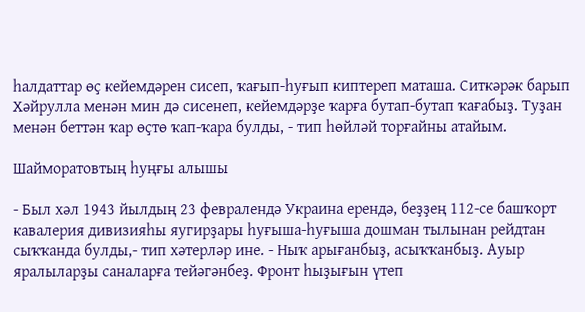һалдаттар өҫ кейемдәрен сисеп, ҡағып-һуғып киптереп маташа. Ситкәрәк барып Хәйрулла менән мин дә сисенеп, кейемдәрҙе ҡарға бутап-бутап ҡағабыҙ. Туҙан менән беттән ҡар өҫтө ҡап-ҡара булды, - тип һөйләй торғайны атайым.

Шайморатовтың һуңғы алышы

- Был хәл 1943 йылдың 23 февралендә Украина ерендә, беҙҙең 112-се башҡорт кавалерия дивизияһы яугирҙары һуғыша-һуғыша дошман тылынан рейдтан сыҡҡанда булды,- тип хәтерләр ине. - Ныҡ арығанбыҙ, асыҡҡанбыҙ. Ауыр яралыларҙы саналарға тейәгәнбеҙ. Фронт һыҙығын үтеп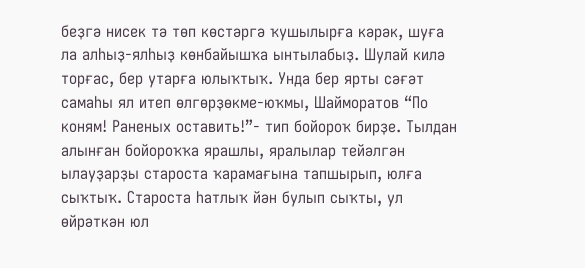беҙгә нисек тә төп көстәргә ҡушылырға кәрәк, шуға ла алһыҙ-ялһыҙ көнбайышҡа ынтылабыҙ. Шулай килә торғас, бер утарға юлыҡтыҡ. Унда бер ярты сәғәт самаһы ял итеп өлгөрҙөкме-юҡмы, Шайморатов “По коням! Раненых оставить!”- тип бойороҡ бирҙе. Тылдан алынған бойороҡҡа ярашлы, яралылар тейәлгән ылауҙарҙы староста ҡарамағына тапшырып, юлға сыҡтыҡ. Староста һатлыҡ йән булып сыҡты, ул өйрәткән юл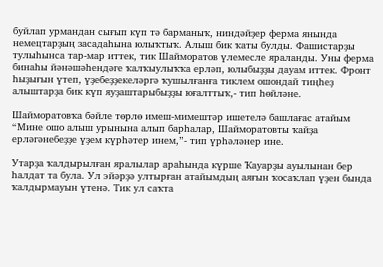буйлап урмандан сығып күп тә барманыҡ, ниндәйҙер ферма янында немецтарҙың засадаһына юлыҡтыҡ. Алыш бик ҡаты булды. Фашистарҙы тулыһынса тар-мар иттек, тик Шайморатов үлемесле яраланды. Уны ферма бинаһы йәнәшәһендәге ҡалҡыулыҡҡа ерләп, юлыбыҙҙы дауам иттек. Фронт һыҙығын үтеп, үҙебеҙҙекеләргә ҡушылғанға тиклем ошондай тиңһеҙ алыштарҙа бик күп яуҙаштарыбыҙҙы юғалттыҡ,- тип һөйләне.

Шайморатовҡа бәйле төрлө имеш-мимештәр ишетелә башлағас атайым “Мине ошо алыш урынына алып барһалар, Шайморатовты ҡайҙа ерләгәнебеҙҙе үҙем күрһәтер инем,”- тип үрһәләнер ине.

Утарҙа ҡалдырылған яралылар араһында күрше Ҡауарҙы ауылынан бер һалдат та була. Ул эйәрҙә ултырған атайымдың аяғын ҡосаҡлап үҙен бында ҡалдырмауын үтенә. Тик ул саҡта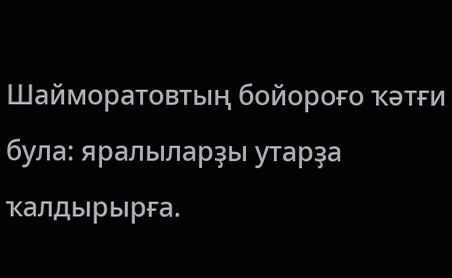Шайморатовтың бойороғо ҡәтғи була: яралыларҙы утарҙа ҡалдырырға.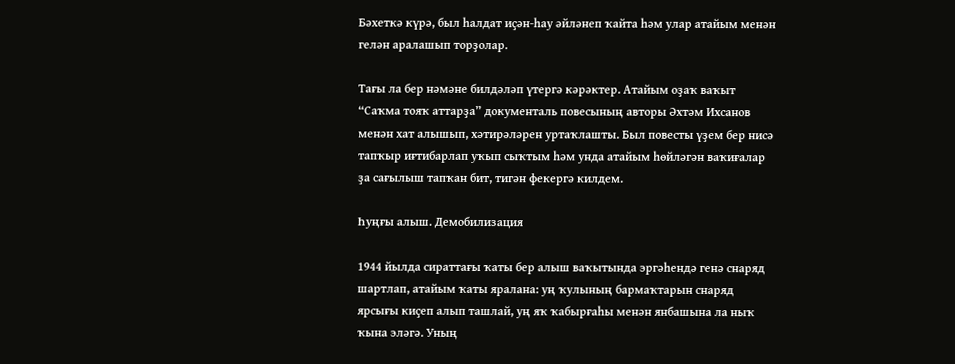Бәхеткә күрә, был һалдат иҫән-һау әйләнеп ҡайта һәм улар атайым менән гелән аралашып торҙолар.

Тағы ла бер нәмәне билдәләп үтергә кәрәктер. Атайым оҙаҡ ваҡыт “Саҡма тояҡ аттарҙа” документаль повесының авторы Әхтәм Ихсанов менән хат алышып, хәтирәләрен уртаҡлашты. Был повесты үҙем бер нисә тапҡыр иғтибарлап уҡып сыҡтым һәм унда атайым һөйләгән ваҡиғалар ҙа сағылыш тапҡан бит, тигән фекергә килдем.

Һуңғы алыш. Демобилизация

1944 йылда сираттағы ҡаты бер алыш ваҡытында эргәһендә генә снаряд шартлап, атайым ҡаты яралана: уң ҡулының бармаҡтарын снаряд ярсығы киҫеп алып ташлай, уң яҡ ҡабырғаһы менән янбашына ла ныҡ ҡына эләгә. Уның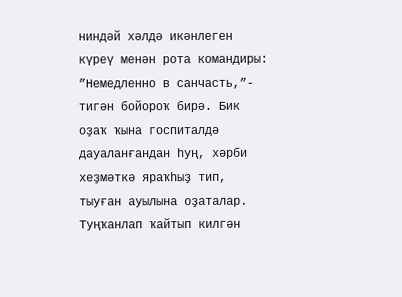ниндәй хәлдә икәнлеген күреү менән рота командиры: ”Немедленно в санчасть,”- тигән бойороҡ бирә. Бик оҙаҡ ҡына госпиталдә дауаланғандан һуң, хәрби хеҙмәткә яраҡһыҙ тип, тыуған ауылына оҙаталар. Туңҡанлап ҡайтып килгән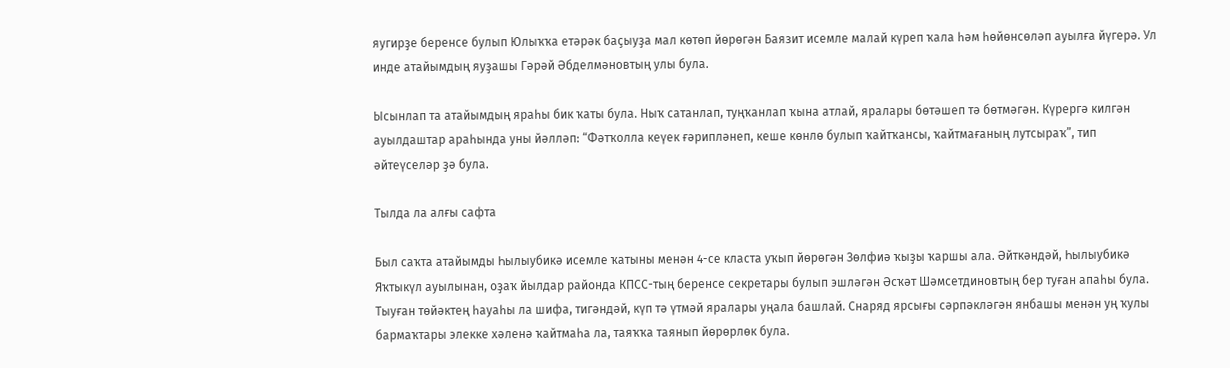яугирҙе беренсе булып Юлыҡҡа етәрәк баҫыуҙа мал көтөп йөрөгән Баязит исемле малай күреп ҡала һәм һөйөнсөләп ауылға йүгерә. Ул инде атайымдың яуҙашы Гәрәй Әбделмәновтың улы була.

Ысынлап та атайымдың яраһы бик ҡаты була. Ныҡ сатанлап, туңҡанлап ҡына атлай, яралары бөтәшеп тә бөтмәгән. Күрергә килгән ауылдаштар араһында уны йәлләп: “Фәтҡолла кеүек ғәрипләнеп, кеше көнлө булып ҡайтҡансы, ҡайтмағаның лутсыраҡ”, тип әйтеүселәр ҙә була.

Тылда ла алғы сафта

Был саҡта атайымды Һылыубикә исемле ҡатыны менән 4-се класта уҡып йөрөгән Зөлфиә ҡыҙы ҡаршы ала. Әйткәндәй, Һылыубикә Яҡтыкүл ауылынан, оҙаҡ йылдар районда КПСС-тың беренсе секретары булып эшләгән Әсҡәт Шәмсетдиновтың бер туған апаһы була. Тыуған төйәктең һауаһы ла шифа, тигәндәй, күп тә үтмәй яралары уңала башлай. Снаряд ярсығы сәрпәкләгән янбашы менән уң ҡулы бармаҡтары элекке хәленә ҡайтмаһа ла, таяҡҡа таянып йөрөрлөк була.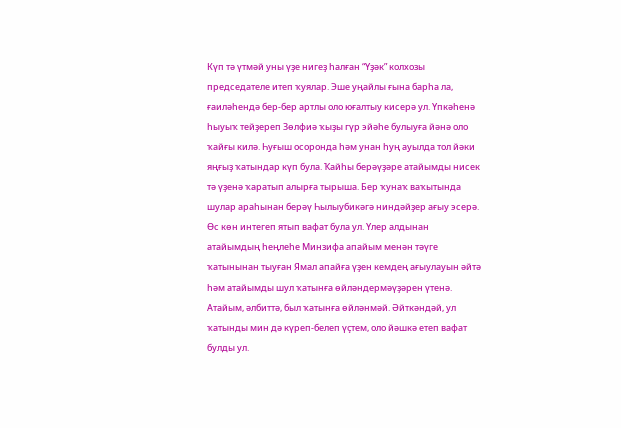Күп тә үтмәй уны үҙе нигеҙ һалған “Үҙәк” колхозы председателе итеп ҡуялар. Эше уңайлы ғына барһа ла, ғаиләһендә бер-бер артлы оло юғалтыу кисерә ул. Үпкәһенә һыуыҡ тейҙереп Зөлфиә ҡыҙы гүр эйәһе булыуға йәнә оло ҡайғы килә. Һуғыш осоронда һәм унан һуң ауылда тол йәки яңғыҙ ҡатындар күп була. Ҡайһы берәүҙәре атайымды нисек тә үҙенә ҡаратып алырға тырыша. Бер ҡунаҡ ваҡытында шулар араһынан берәү Һылыубикәгә ниндәйҙер ағыу эсерә. Өс көн интегеп ятып вафат була ул. Үлер алдынан атайымдың һеңлеһе Минзифа апайым менән тәүге ҡатынынан тыуған Ямал апайға үҙен кемдең ағыулауын әйтә һәм атайымды шул ҡатынға өйләндермәүҙәрен үтенә. Атайым, әлбиттә, был ҡатынға өйләнмәй. Әйткәндәй, ул ҡатынды мин дә күреп-белеп үҫтем, оло йәшкә етеп вафат булды ул.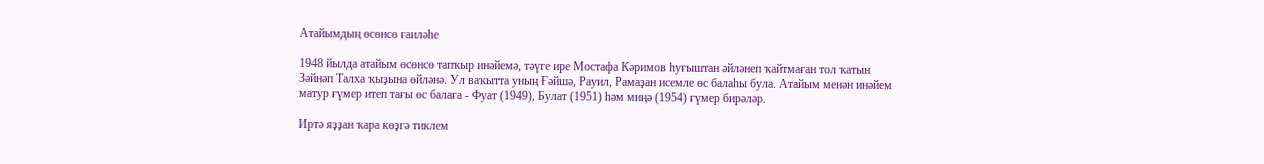Атайымдың өсөнсө ғаиләһе

1948 йылда атайым өсөнсө тапҡыр инәйемә, тәүге ире Мостафа Кәримов һуғыштан әйләнеп ҡайтмаған тол ҡатын Зәйнәп Талха ҡыҙына өйләнә. Ул ваҡытта уның Ғәйшә, Рауил, Рамаҙан исемле өс балаһы була. Атайым менән инәйем матур ғүмер итеп тағы өс балаға - Фуат (1949), Булат (1951) һәм миңә (1954) ғүмер бирәләр.

Иртә яҙҙан ҡара көҙгә тиклем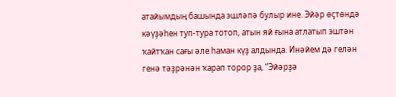атайымдың башында эшләпә булыр ине. Эйәр өҫтөндә кәүҙәһен туп-тура тотоп, атын яй ғына атлатып эштән ҡайтҡан сағы әле һаман күҙ алдында. Инәйем дә гелән генә тәҙрәнән ҡарап торор ҙа, “Эйәрҙә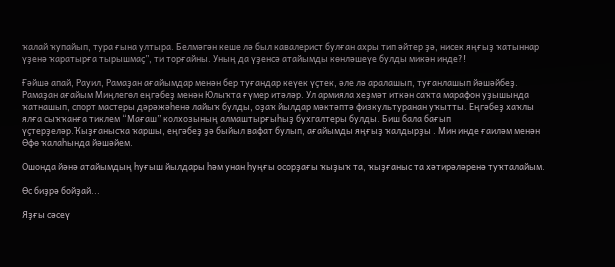ҡалай ҡупайып, тура ғына ултыра. Белмәгән кеше лә был кавалерист булған ахры тип әйтер ҙә, нисек яңғыҙ ҡатыннар үҙенә ҡаратырға тырышмаҫ”, ти торғайны. Уның да үҙенсә атайымды көнләшеүе булды микән инде?!

Ғәйшә апай, Рауил, Рамаҙан ағайымдар менән бер туғандар кеүек үҫтек, әле лә аралашып, туғанлашып йәшәйбеҙ. Рамаҙан ағайым Миңлегөл еңгәбеҙ менән Юлыҡта ғүмер итәләр. Ул армияла хеҙмәт иткән саҡта марафон уҙышында ҡатнашып, спорт мастеры дәрәжәһенә лайыҡ булды, оҙаҡ йылдар мәктәптә физкультуранан уҡытты. Еңгәбеҙ хаҡлы ялға сыҡҡанға тиклем “Мағаш” колхозының алмаштырғыһыҙ бухгалтеры булды. Биш бала бағып үҫтерҙеләр.Ҡыҙғанысҡа ҡаршы, еңгәбеҙ ҙә быйыл вафат булып, ағайымды яңғыҙ ҡалдырҙы . Мин инде ғаиләм менән Өфө ҡалаһында йәшәйем.

Ошонда йәнә атайымдың һуғыш йылдары һәм унан һуңғы осорҙағы ҡыҙыҡ та, ҡыҙғаныс та хәтирәләренә туҡталайым.

Өс биҙрә бойҙай...

Яҙғы сәсеү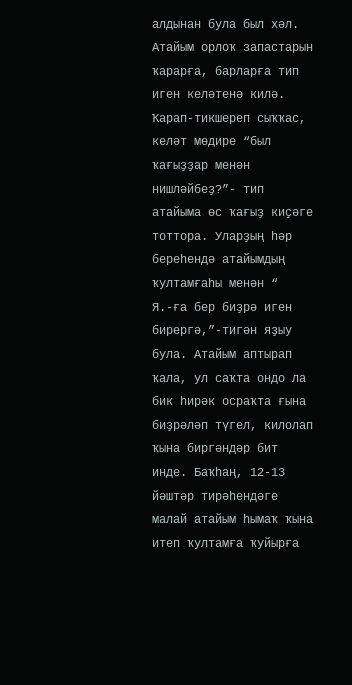алдынан була был хәл. Атайым орлоҡ запастарын ҡарарға, барларға тип иген келәтенә килә. Ҡарап-тикшереп сыҡҡас, келәт мөдире “был ҡағыҙҙар менән нишләйбеҙ?”- тип атайыма өс ҡағыҙ киҫәге тоттора. Уларҙың һәр береһендә атайымдың ҡултамғаһы менән “ Я.-ға бер биҙрә иген бирергә,”-тигән яҙыу була. Атайым аптырап ҡала, ул саҡта ондо ла бик һирәк осраҡта ғына биҙрәләп түгел, килолап ҡына биргәндәр бит инде. Баҡһаң, 12-13 йәштәр тирәһендәге малай атайым һымаҡ ҡына итеп ҡултамға ҡуйырға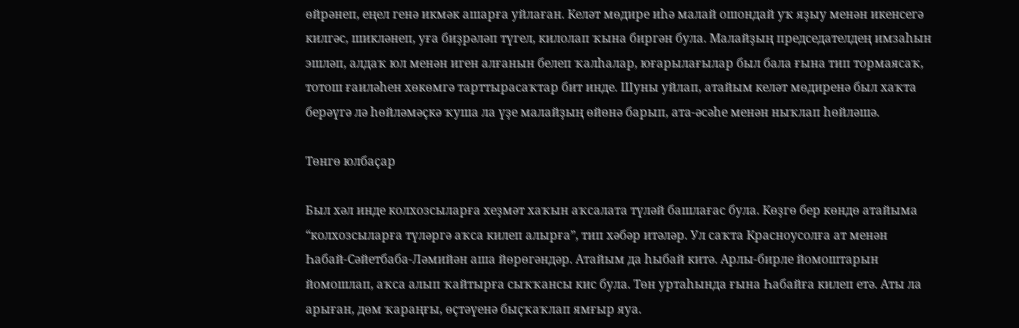өйрәнеп, еңел генә икмәк ашарға уйлаған. Келәт мөдире иһә малай ошондай уҡ яҙыу менән икенсегә килгәс, шикләнеп, уға биҙрәләп түгел, килолап ҡына биргән була. Малайҙың председателдең имзаһын эшләп, алдаҡ юл менән иген алғанын белеп ҡалһалар, юғарылағылар был бала ғына тип тормаясаҡ, тотош ғаиләһен хөкөмгә тарттырасаҡтар бит инде. Шуны уйлап, атайым келәт мөдиренә был хаҡта берәүгә лә һөйләмәҫкә ҡуша ла үҙе малайҙың өйөнә барып, ата-әсәһе менән ныҡлап һөйләшә.

Төнгө юлбаҫар

Был хәл инде колхозсыларға хеҙмәт хаҡын аҡсалата түләй башлағас була. Көҙгө бер көндө атайыма “колхозсыларға түләргә аҡса килеп алырға”, тип хәбәр итәләр. Ул саҡта Красноусолға ат менән Һабай-Сәйетбаба-Ләмийән аша йөрөгәндәр. Атайым да һыбай китә. Арлы-бирле йомоштарын йомошлап, аҡса алып ҡайтырға сыҡҡансы кис була. Төн уртаһында ғына Һабайға килеп етә. Аты ла арыған, дөм ҡараңғы, өҫтәүенә быҫҡаҡлап ямғыр яуа.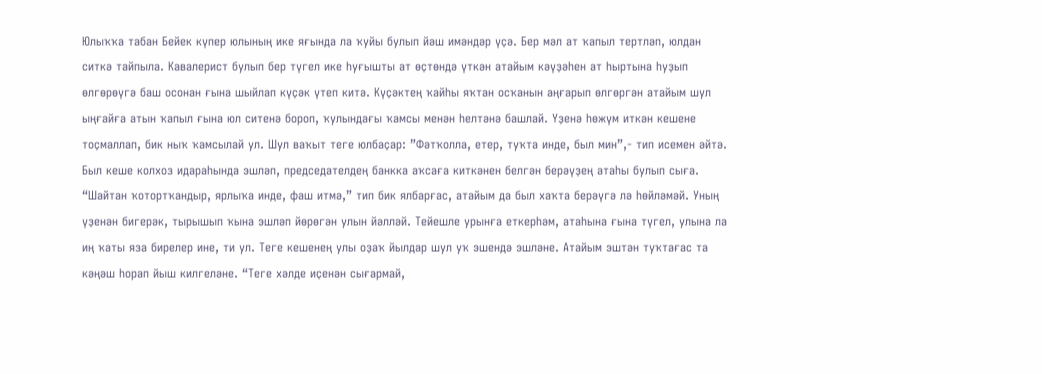Юлыҡҡа табан Бейек күпер юлының ике яғында ла ҡуйы булып йәш имәндәр үҫә. Бер мәл ат ҡапыл тертләп, юлдан ситкә тайпыла. Кавалерист булып бер түгел ике һуғышты ат өҫтөндә үткән атайым кәүҙәһен ат һыртына һуҙып өлгөрөүгә баш осонан ғына шыйлап күҫәк үтеп китә. Күҫәктең ҡайһы яҡтан осҡанын аңғарып өлгөргән атайым шул ыңғайға атын ҡапыл ғына юл ситенә бороп, ҡулындағы ҡамсы менән һелтәнә башлай. Үҙенә һөжүм иткән кешене тоҫмаллап, бик ныҡ ҡамсылай ул. Шул ваҡыт теге юлбаҫар: ”Фәтҡолла, етер, туҡта инде, был мин”,- тип исемен әйтә. Был кеше колхоз идараһында эшләп, председателдең банкка аҡсаға киткәнен белгән берәүҙең атаһы булып сыға. “Шайтан ҡотортҡандыр, ярлыҡа инде, фаш итмә,” тип бик ялбарғас, атайым да был хаҡта берәүгә лә һөйләмәй. Уның үҙенән бигерәк, тырышып ҡына эшләп йөрөгән улын йәлләй. Тейешле урынға еткерһәм, атаһына ғына түгел, улына ла иң ҡаты яза бирелер ине, ти ул. Теге кешенең улы оҙаҡ йылдар шул уҡ эшендә эшләне. Атайым эштән туҡтағас та кәңәш һорап йыш килгеләне. “Теге хәлде иҫенән сығармай,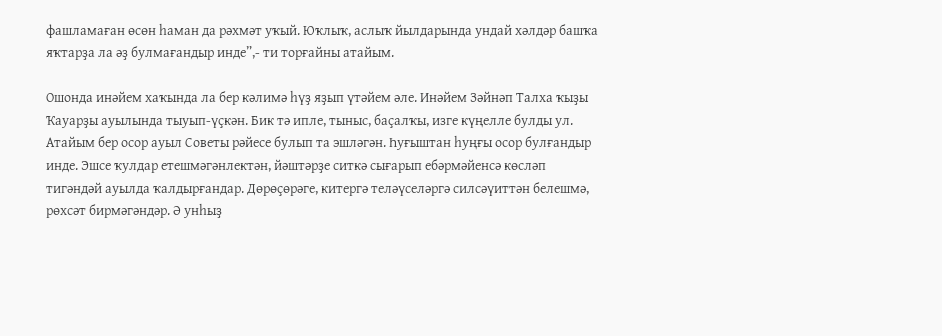фашламаған өсөн һаман да рәхмәт уҡый. Юҡлыҡ, аслыҡ йылдарында ундай хәлдәр башҡа яҡтарҙа ла әҙ булмағандыр инде”,- ти торғайны атайым.

Ошонда инәйем хаҡында ла бер кәлимә һүҙ яҙып үтәйем әле. Инәйем Зәйнәп Талха ҡыҙы Ҡауарҙы ауылында тыуып-үҫкән. Бик тә ипле, тыныс, баҫалҡы, изге күңелле булды ул. Атайым бер осор ауыл Советы рәйесе булып та эшләгән. Һуғыштан һуңғы осор булғандыр инде. Эшсе ҡулдар етешмәгәнлектән, йәштәрҙе ситкә сығарып ебәрмәйенсә көсләп тигәндәй ауылда ҡалдырғандар. Дөрөҫөрәге, китергә теләүселәргә силсәүиттән белешмә, рөхсәт бирмәгәндәр. Ә унһыҙ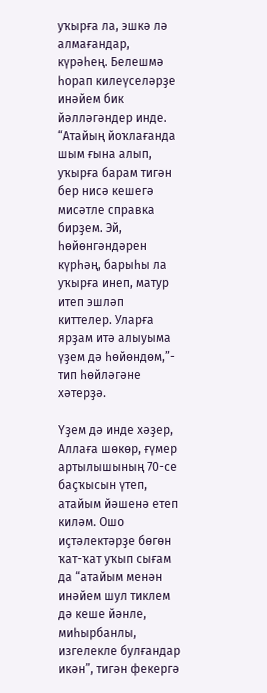уҡырға ла, эшкә лә алмағандар, күрәһең. Белешмә һорап килеүселәрҙе инәйем бик йәлләгәндер инде. “Атайың йоҡлағанда шым ғына алып, уҡырға барам тигән бер нисә кешегә мисәтле справка бирҙем. Эй, һөйөнгәндәрен күрһәң, барыһы ла уҡырға инеп, матур итеп эшләп киттелер. Уларға ярҙам итә алыуыма үҙем дә һөйөндөм,”- тип һөйләгәне хәтерҙә.

Үҙем дә инде хәҙер, Аллаға шөкөр, ғүмер артылышының 70-се баҫҡысын үтеп, атайым йәшенә етеп киләм. Ошо иҫтәлектәрҙе бөгөн ҡат-ҡат уҡып сығам да “атайым менән инәйем шул тиклем дә кеше йәнле, миһырбанлы, изгелекле булғандар икән”, тигән фекергә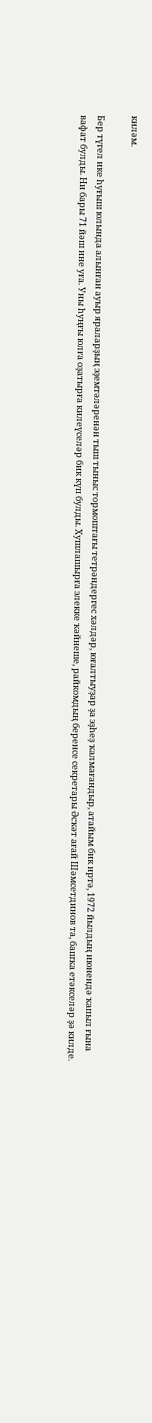киләм.

Бер түгел ике һуғыш юлында алынған ауыр яраларҙың эҙемтәләренән тыш тыныс тормоштағы тетрәндергес хәлдәр, юғалтыуҙар ҙа эҙһеҙ ҡалмағандыр, атайым бик иртә, 1972 йылдың июнендә ҡапыл ғына вафат булды. Ни бары 71 йәш ине уға. Уны һуңғы юлға оҙатырға килеүселәр бик күп булды. Хушлашырға элекке ҡәйнеше, райкомдың беренсе секретары Әсҡәт ағай Шәмсетдинов та, башҡа етәкселәр ҙә килде.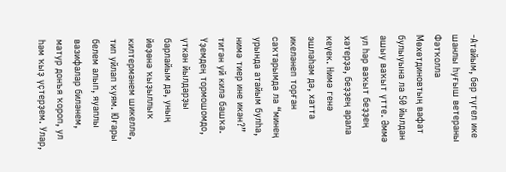-Атайым, бер түгел ике шанлы һуғыш ветераны Фәтҡолла Мөхөтдиновтың вафат булыуына ла 50 йылдан ашыу ваҡыт үтте. Әммә ул һәр ваҡыт беҙҙең хәтерҙә, беҙҙең арала кеүек. Нимә генә эшләһәм дә, хатта икеләнеп торған саҡтарымда ла “минең урында атайым булһа, нимә тиер ине икән?” тигән уй килә башҡа. Үҙемдең тормошомдо, үткән йылдарҙы барлайым да, уның йөҙөнә ҡыҙыллыҡ килтермәнем шикелле, тип уйлап ҡуям. Юғары белем алып, яуаплы вазифалар биләнем, матур донъя ҡороп, ул һәм ҡыҙ үҫтерҙем. Улар,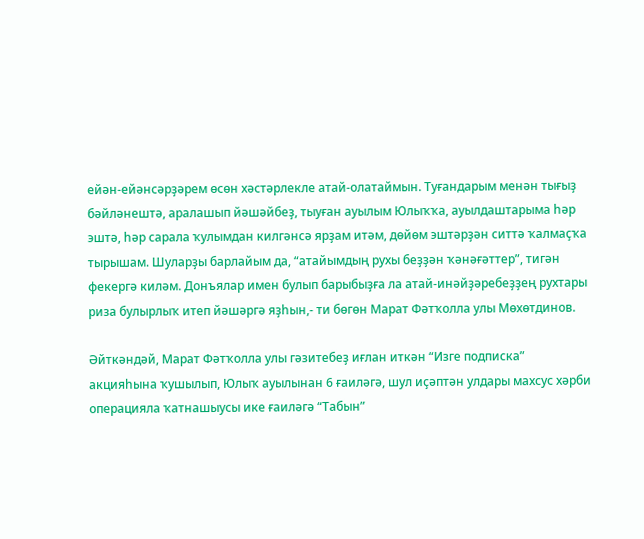ейән-ейәнсәрҙәрем өсөн хәстәрлекле атай-олатаймын. Туғандарым менән тығыҙ бәйләнештә, аралашып йәшәйбеҙ, тыуған ауылым Юлыҡҡа, ауылдаштарыма һәр эштә, һәр сарала ҡулымдан килгәнсә ярҙам итәм, дөйөм эштәрҙән ситтә ҡалмаҫҡа тырышам. Шуларҙы барлайым да, “атайымдың рухы беҙҙән ҡәнәғәттер”, тигән фекергә киләм. Донъялар имен булып барыбыҙға ла атай-инәйҙәребеҙҙең рухтары риза булырлыҡ итеп йәшәргә яҙһын,- ти бөгөн Марат Фәтҡолла улы Мөхөтдинов.

Әйткәндәй, Марат Фәтҡолла улы гәзитебеҙ иғлан иткән “Изге подписка” акцияһына ҡушылып, Юлыҡ ауылынан 6 ғаиләгә, шул иҫәптән улдары махсус хәрби операцияла ҡатнашыусы ике ғаиләгә “Табын”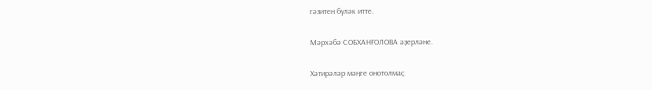гәзитен бүләк итте.

Мәрхәбә СОБХАНҒОЛОВА әҙерләне.

Хәтирәләр мәңге онотолмаҫ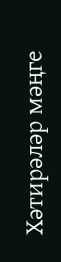Хәтирәләр мәңге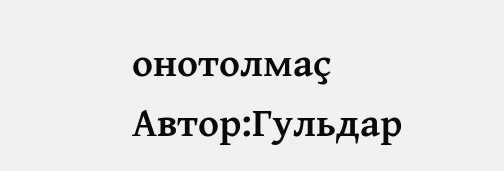онотолмаҫ
Автор:Гульдар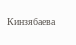Кинзябаева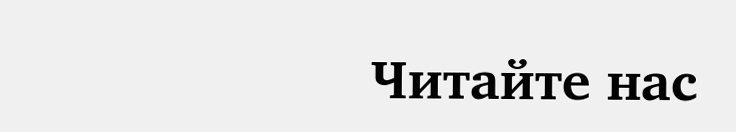Читайте нас